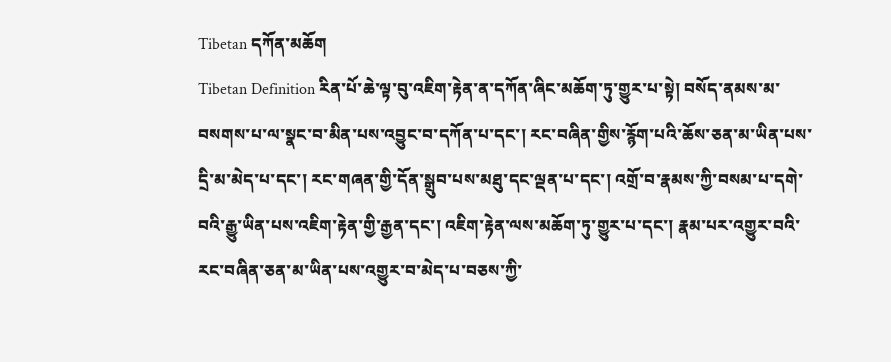Tibetan དཀོན་མཆོག
Tibetan Definition རིན་པོ་ཆེ་ལྟ་བུ་འཇིག་རྟེན་ན་དཀོན་ཞིང་མཆོག་ཏུ་གྱུར་པ་སྟེ། བསོད་ནམས་མ་བསགས་པ་ལ་སྣང་བ་མིན་པས་འབྱུང་བ་དཀོན་པ་དང་། རང་བཞིན་གྱིས་རྙོག་པའི་ཆོས་ཅན་མ་ཡིན་པས་དྲི་མ་མེད་པ་དང་། རང་གཞན་གྱི་དོན་སྒྲུབ་པས་མཐུ་དང་ལྡན་པ་དང་། འགྲོ་བ་རྣམས་ཀྱི་བསམ་པ་དགེ་བའི་རྒྱུ་ཡིན་པས་འཇིག་རྟེན་གྱི་རྒྱན་དང་། འཇིག་རྟེན་ལས་མཆོག་ཏུ་གྱུར་པ་དང་། རྣམ་པར་འགྱུར་བའི་རང་བཞིན་ཅན་མ་ཡིན་པས་འགྱུར་བ་མེད་པ་བཅས་ཀྱི་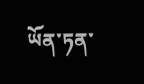ཡོན་ཏན་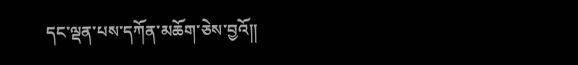དང་ལྡན་པས་དཀོན་མཆོག་ཅེས་བྱའོ།།